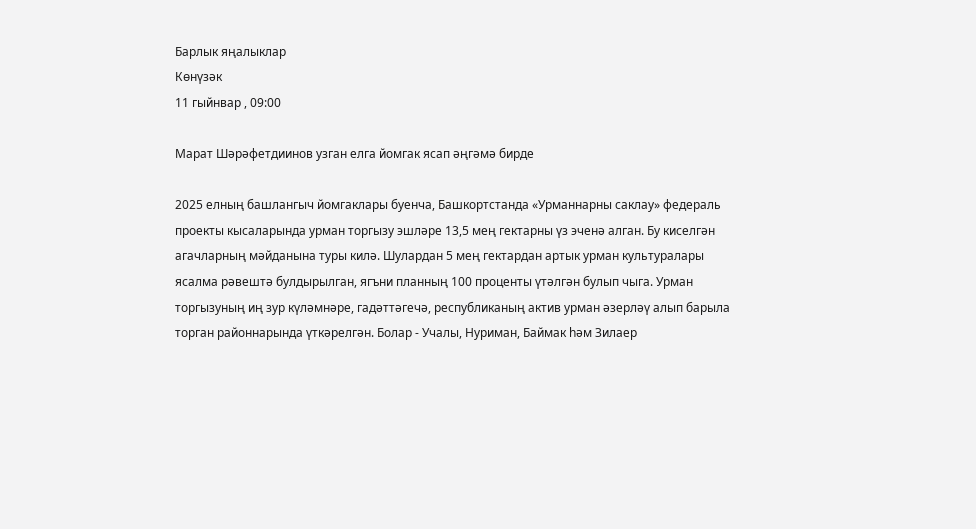Барлык яңалыклар
Көнүзәк
11 гыйнвар , 09:00

Марат Шәрәфетдиинов узган елга йомгак ясап әңгәмә бирде

2025 елның башлангыч йомгаклары буенча, Башкортстанда «Урманнарны саклау» федераль проекты кысаларында урман торгызу эшләре 13,5 мең гектарны үз эченә алган. Бу киселгән агачларның мәйданына туры килә. Шулардан 5 мең гектардан артык урман культуралары ясалма рәвештә булдырылган, ягъни планның 100 проценты үтәлгән булып чыга. Урман торгызуның иң зур күләмнәре, гадәттәгечә, республиканың актив урман әзерләү алып барыла торган районнарында үткәрелгән. Болар - Учалы, Нуриман, Баймак һәм Зилаер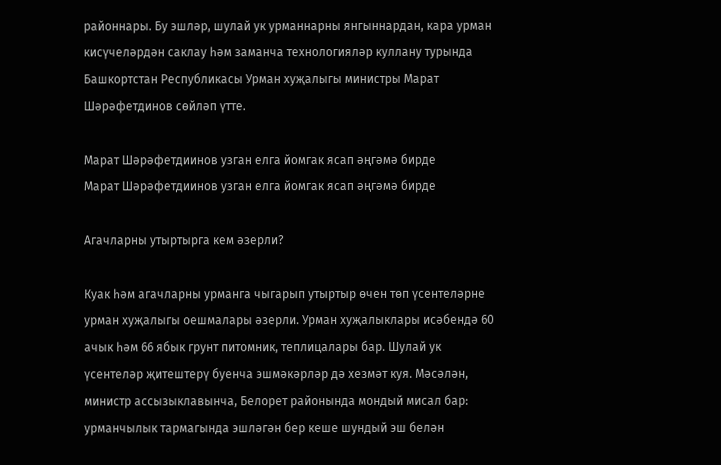районнары. Бу эшләр, шулай ук урманнарны янгыннардан, кара урман кисүчеләрдән саклау һәм заманча технологияләр куллану турында Башкортстан Республикасы Урман хуҗалыгы министры Марат Шәрәфетдинов сөйләп үтте.

Марат Шәрәфетдиинов узган елга йомгак ясап әңгәмә бирде
Марат Шәрәфетдиинов узган елга йомгак ясап әңгәмә бирде

Агачларны утыртырга кем әзерли?

Куак һәм агачларны урманга чыгарып утыртыр өчен төп үсентеләрне урман хуҗалыгы оешмалары әзерли. Урман хуҗалыклары исәбендә 60 ачык һәм 66 ябык грунт питомник, теплицалары бар. Шулай ук үсентеләр җитештерү буенча эшмәкәрләр дә хезмәт куя. Мәсәлән, министр ассызыклавынча, Белорет районында мондый мисал бар: урманчылык тармагында эшләгән бер кеше шундый эш белән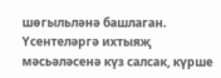шөгыльләнә башлаган. Үсентеләргә ихтыяҗ мәсьәләсенә күз салсак, күрше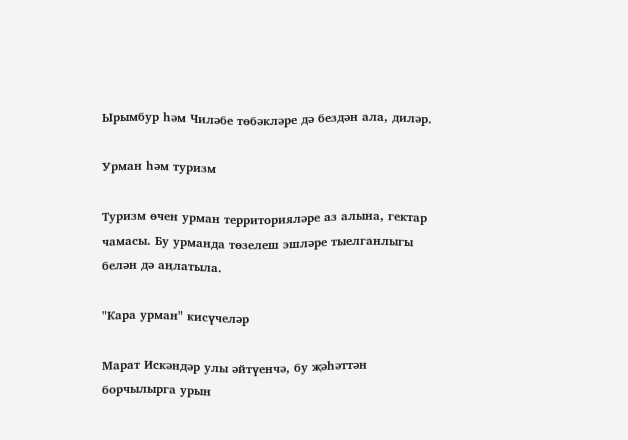Ырымбур һәм Чиләбе төбәкләре дә бездән ала, диләр.

Урман һәм туризм

Туризм өчен урман территорияләре аз алына, гектар чамасы. Бу урманда төзелеш эшләре тыелганлыгы белән дә аңлатыла.

"Кара урман" кисүчеләр

Марат Искәндәр улы әйтүенчә, бу җәһәттән борчылырга урын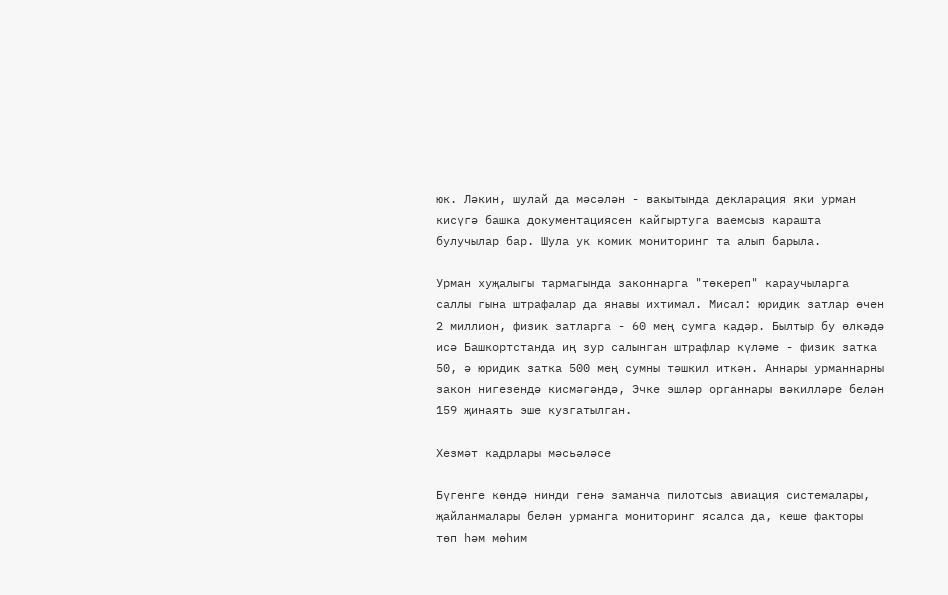юк. Ләкин, шулай да мәсәлән - вакытында декларация яки урман кисүгә башка документациясен кайгыртуга ваемсыз карашта булучылар бар. Шула ук комик мониторинг та алып барыла.

Урман хуҗалыгы тармагында законнарга "төкереп" караучыларга саллы гына штрафалар да янавы ихтимал. Мисал: юридик затлар өчен 2 миллион, физик затларга - 60 мең сумга кадәр. Былтыр бу өлкәдә исә Башкортстанда иң зур салынган штрафлар күләме - физик затка 50, ә юридик затка 500 мең сумны тәшкил иткән. Аннары урманнарны закон нигезендә кисмәгәндә, Эчке эшләр органнары вәкилләре белән 159 җинаять эше кузгатылган.

Хезмәт кадрлары мәсьәләсе

Бүгенге көндә нинди генә заманча пилотсыз авиация системалары, җайланмалары белән урманга мониторинг ясалса да, кеше факторы төп һәм мөһим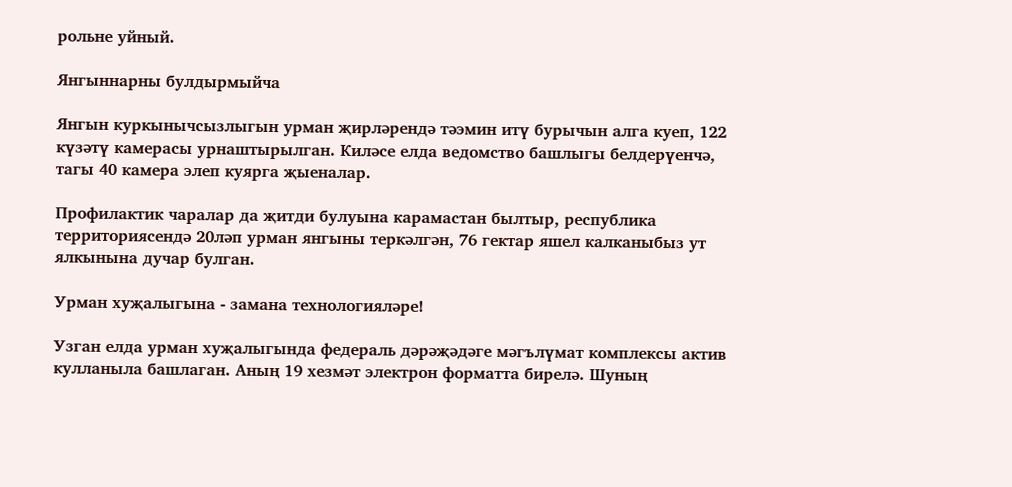рольне уйный.

Янгыннарны булдырмыйча

Янгын куркынычсызлыгын урман җирләрендә тәэмин итү бурычын алга куеп, 122 күзәтү камерасы урнаштырылган. Киләсе елда ведомство башлыгы белдерүенчә, тагы 40 камера элеп куярга җыеналар.

Профилактик чаралар да җитди булуына карамастан былтыр, республика территориясендә 20ләп урман янгыны теркәлгән, 76 гектар яшел калканыбыз ут ялкынына дучар булган.

Урман хуҗалыгына - замана технологияләре!

Узган елда урман хуҗалыгында федераль дәрәҗәдәге мәгълүмат комплексы актив кулланыла башлаган. Аның 19 хезмәт электрон форматта бирелә. Шуның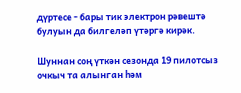дүртесе - бары тик электрон рәвештә булуын да билгеләп үтәргә кирәк.

Шуннан соң үткән сезонда 19 пилотсыз очкыч та алынган һәм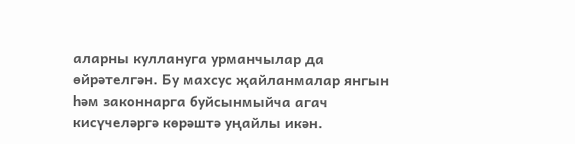аларны куллануга урманчылар да өйрәтелгән. Бу махсус җайланмалар янгын һәм законнарга буйсынмыйча агач кисүчеләргә көрәштә уңайлы икән.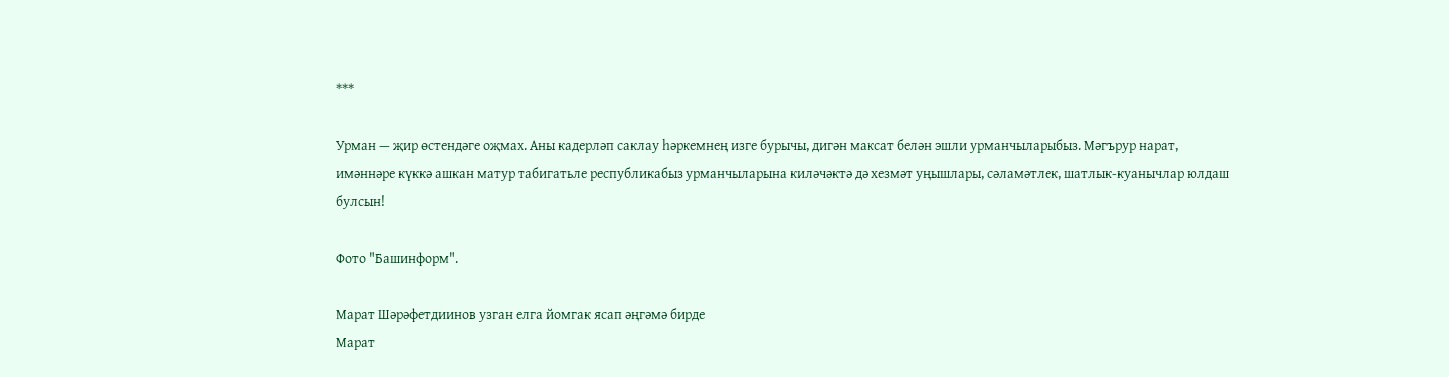***

Урман — җир өстендәге оҗмах. Аны кадерләп саклау һәркемнең изге бурычы, дигән максат белән эшли урманчыларыбыз. Мәгърур нарат, имәннәре күккә ашкан матур табигатьле республикабыз урманчыларына киләчәктә дә хезмәт уңышлары, сәламәтлек, шатлык-куанычлар юлдаш булсын!

Фото "Башинформ".

Марат Шәрәфетдиинов узган елга йомгак ясап әңгәмә бирде
Марат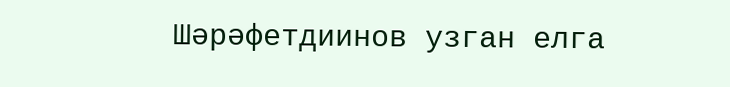Шәрәфетдиинов узган елга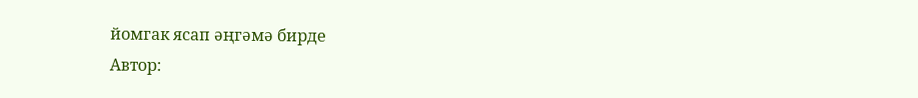йомгак ясап әңгәмә бирде
Автор: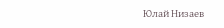Юлай Низаев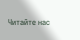Читайте нас